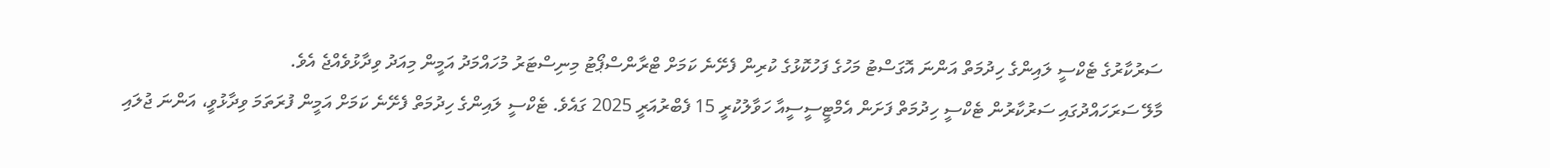ސަރުކާރުގެ ޓެކްސީ ލައިންގެ ހިދުމަތް އަންނަ އޮގަސްޓު މަހުގެ ފަހުކޮޅުގެ ކުރިން ފެށޭނެ ކަމަށް ޓްރާންސްޕޯޓު މިނިސްޓަރު މުހައްމަދު އަމީން މިއަދު ވިދާޅުވެއްޖެ އެވެ.
މާލޭ ސަރަހައްދުގައި ސަރުކާރުން ޓެކްސީ ހިދުމަތް ފަށަން އެމްޓީސީސީއާ ހަވާލުކުރީ 15 ފެބްރުއަރީ 2025 ގައެވެ. ޓެކްސީ ލައިންގެ ހިދުމަތް ފެށޭނެ ކަމަށް އަމީން ފުރަތަމަ ވިދާޅުވީ، އަންނަ ޖުލައި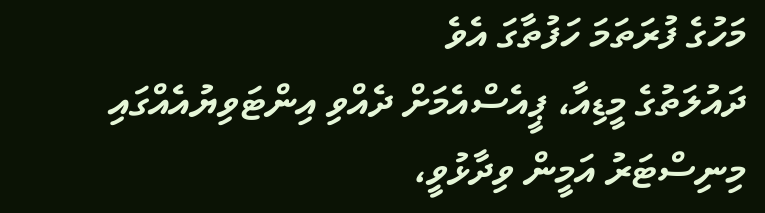މަހުގެ ފުރަތަމަ ހަފުތާގަ އެވެ
ދައުލަތުގެ މީޑިއާ، ޕީއެސްއެމަށް ދެއްވި އިންޓަވިޔުއެއްގައި މިނިސްޓަރު އަމީން ވިދާޅުވީ،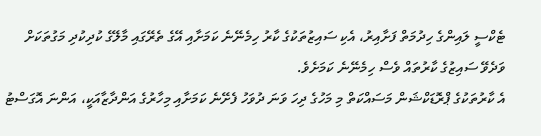ޓެކްސީ ލައިންގެ ހިދުމަތް ފަށާއިރު، އެކި ސައިޒުތަކުގެ ކާރު ހިމެނޭނެ ކަމަށާއި އޭގެ ތެރޭގައި މާލޭގެ ކުދިކުދި މަގުތަކަށް ވަދެވޭ ސައިޒުގެ ކާރުތައް ވެސް ހިމެނޭނެ ކަމަށެވެ.
އެ ކާރުތަކުގެ ޕްރޮޑަކްޝަން މަސައްކަތް މި މަހުގެ ދިހަ ވަނަ ދުވަހު ފެށޭނެ ކަމަށާއި މިހާރުގެ އަންދާޒާއަކީ، އަންނަ އޮގަސްޓު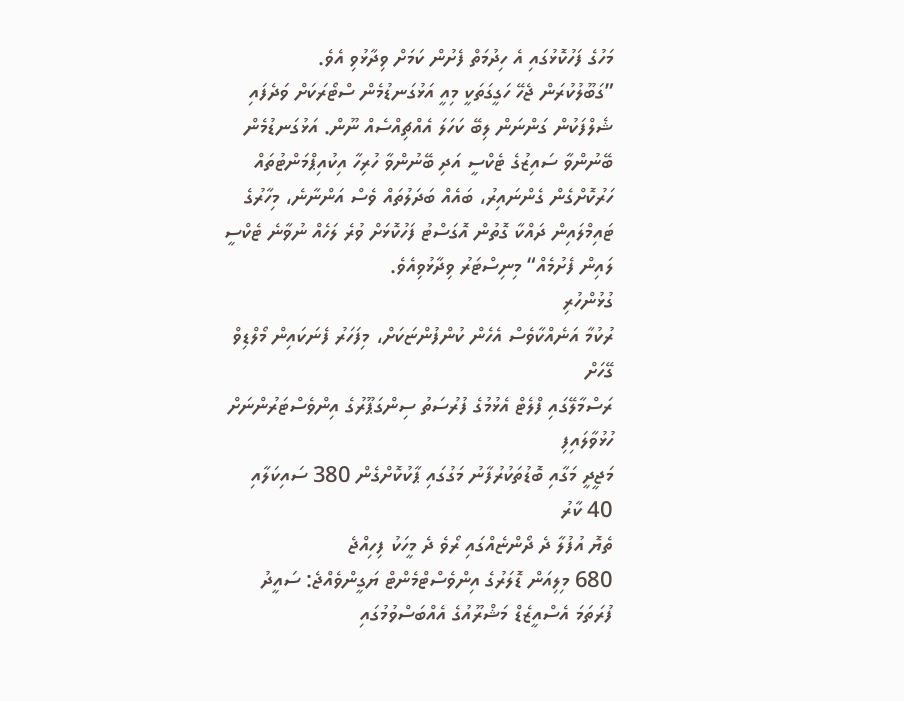މަހުގެ ފަހުކޮޅުގައި އެ ހިދުމަތް ފެށުން ކަމަށް ވިދާޅުވި އެވެ.
”ގަބޫލުކުރަން ޖެހޭ ހަގީގަތަކީ މިއީ އަޅުގަނޑުމެން ސްޓޯރަކަށް ވަދެފައި ޝެލްފަކުން ގަންނަން ލިބޭ ކަހަލަ އެއްޗިއްސެއް ނޫން. އަޅުގަނޑުމެން ބޭނުންވާ ސައިޒުގެ ޓެކްސީ އަދި ބޭނުންވާ ހުރިހާ އިކުއިޕްމަންޓުތައް ހަރުކޮށްގެން ގެންނައިރު، ބައެއް ބަދަލުތައް ވެސް އަންނާނެ، މިހާރުގެ ޓައިމްލައިން ދައްކާ ގޮތުން އޮގަސްޓު ފަހުކޮޅަށް ވުރެ ލަހެއް ނުވާނެ ޓެކްސީ ލައިން ފެށުމެއް“ މިނިސްޓަރު ވިދާޅުވިއެވެ.
ގުޅުންހުރި
ރުކުމާ އަނެއްކާވެސް އެހެން ކުންފުންޏަކަށް، މިފަހަރު ފެނަކައިން މޯލްޑިވް ގޭހަށް
ރަސްމާލޭގައި ފްލެޓް އެޅުމުގެ ފުރުސަތު ސިންގަޕޫރުގެ އިންވެސްޓަރުންނަށް ހުޅުވާލައިފި
މަޖީދީ މަގާއި ބޮޑުތަކުރުފާނު މަގުގައި ޕާކުކޮށްގެން 380 ސައިކަލާއި 40 ކާރު
ތެޔޮ އުފުލާ ދެ ދޯންޏެއްގައި ރޯވެ ދެ މީހަކު ފިހިއްޖެ
680 މިލިއަން ޑޮލަރުގެ އިންވެސްޓްމެންޓް ޔަގީންވެއްޖެ: ސައީދު
ފުރަތަމަ އެސްއީޒެޑް މަޝްރޫއުގެ އެއްބަސްވުމުގައި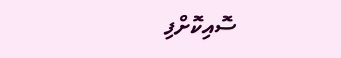ސޮއިކޮށްފި